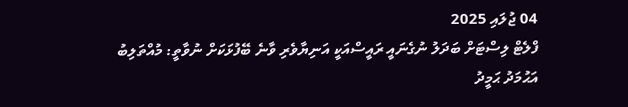04 ޖުލައި 2025
ފްލެޓް ލިސްޓަށް ބަދަލު ނުގެނައީ ރައީސްއަކީ އަނިޔާވެރި ވާނެ ބޭފުޅަކަށް ނުވާތީ: މުއްތަލިބު
އަޙުމަދު ޙަމީދު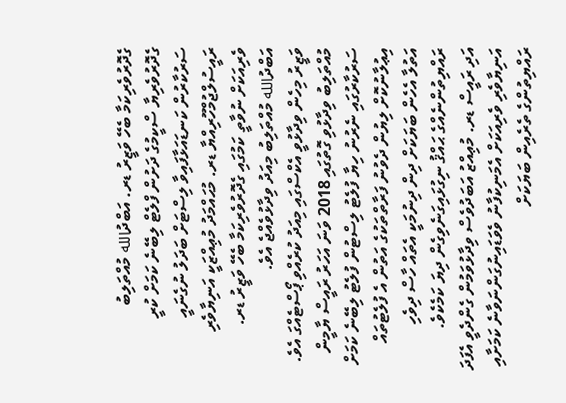ގެދޮރުވެރިކަމާ ބެހޭ ވަޒީރު ޑރ. އަބްދުالله މުއްތަލިބު
ގެދޮރުވެރިޔާ ސްކީމުގެ ދަށުން ފްލެޓް ލިބޭނެ ކަމަށް ކުރީ ސަރުކާރުން ކަނޑައަޅާފައިވާ ލިސްޓަށް ބަދަލު ނުގެނައީ ރައީސުލްޖުމްހޫރިއްޔާ ޑރ. މުޙައްމަދު މުޢިއްޒަކީ އަނިޔާވެރި ވެރިއަކަށް ނުވާތީ ކަމުގައި ގެދޮރުވެރިކަމާ ބެހޭ ވަޒީރު ޑރ. އަބްދުالله މުއްތަލިބު މިއަދު ވިދާޅުވެއްޖެ އެވެ.
ވަޒީރު މިހެން ވިދާޅުވީ އެކްސްގައި މިއަދު ކުރެއްވި ޕޯސްޓެއްގަ އެވެ.
މުއްތަލިބު ވިދާޅުވި ގޮތުގައި 2018 ވަނަ އަހަރު ރައީސް ޔާމީން ސަރުކާރުގައި ނެރުނު ހިޔާ ފުލެޓު ލިސްޓުން ފުލެޓު ލިބޭނެ ކަމަށް އިޢުލާނުކޮށް ލިޔުން ދެވުނު ފަރާތްތަކުގެ އަތުން އެ ފުލެޓުތައް އަތުލާ އެހެން ބަޔަކަށް ދިން ދިނުމަކީ އެތައް ހާސް ދިވެހި ރައްޔިތުންނެއްގެ ޙައްޤު ނިގުޅައިގަނެވިގެން ދިޔަ ކަމެކެވެ.
އަދި ރައީސް ޑރ. މުޢިއްޒު އަބަދުވެސް ވިދާޅުވަމުން ގެންދެވީ އެފަދަ އަނިޔާވެރި ވެރިއަކަށް އެމަނިކުފާނު ވެވަޑައިނުގަންނަވާނެ ކަމަށާއި ރައްޔިތުންގެ ތެރެއިން ބަޔަކަށް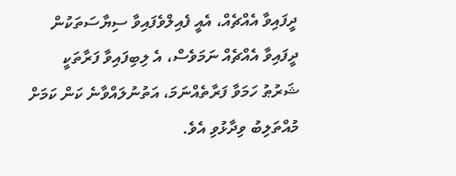ދީފައިވާ އެއްޗެއް، އެއީ ފެއިލްވެފައިވާ ސިޔާސަތަކުން ދީފައިވާ އެއްޗެއް ނަމަވެސް، އެ ލިބިފައިވާ ފަރާތަކީ ޝަރުޠު ހަމަވާ ފަރާތެއްނަމަ، އަތުނުލައްވާނެ ކަން ކަމަށް މުއްތަލިބު ވިދާޅުވި އެވެ.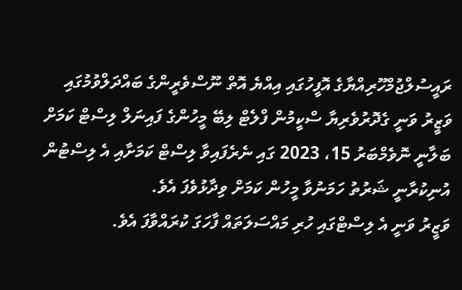ރައީސުލްޖުމްހޫރިއްޔާގެ އޮފީހުގައި އިއްޔެ އޮތް ނޫސްވެރީންގެ ބައްދަލްވުމުގައި ވަޒީރު ވަނީ ގެދޮރުވެރިޔާ ސްކީމުން ފްލެޓް ލިބޭ މީހުންގެ ފައިނަލް ލިސްޓް ކަމަށް ބަލާނީ ނޮވެމްބަރު 15، 2023 ގައި ނެރެފައިވާ ލިސްޓް ކަމަށާއި އެ ލިސްޓުން އުނިކުރާނީ ޝަރުތު ހަމަނުވާ މީހުން ކަމަށް ވިދާޅުވެފަ އެވެ.
ވަޒީރު ވަނީ އެ ލިސްޓްގައި ހުރި މައްސަލަތައް ފާހަގަ ކުރައްވާފަ އެވެ.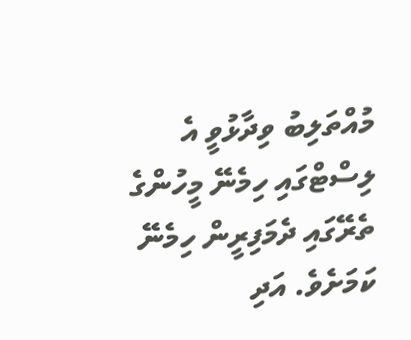މުއްތަލިބު ވިދާޅުވީ އެ ލިސްޓްގައި ހިމެނޭ މީހުންގެ ތެރޭގައި ދެމަފިރީން ހިމެނޭ ކަމަށެވެ. އަދި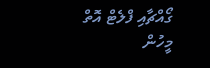ގޯއްޗާއި ފްލެޓް އޮތް މީހުން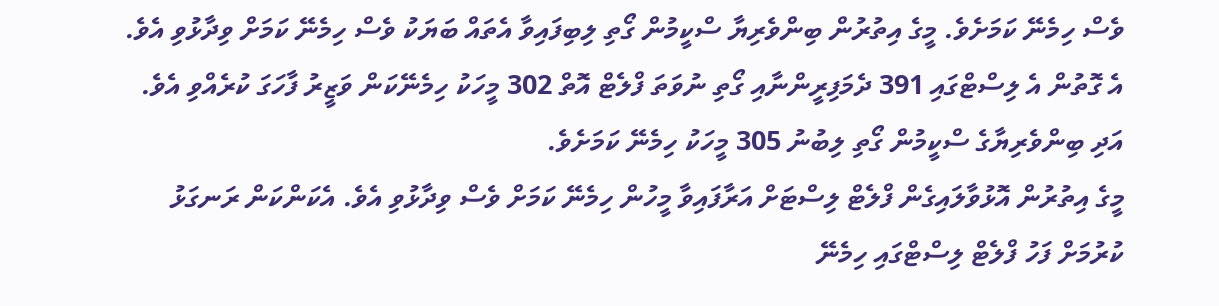ވެސް ހިމެނޭ ކަމަށެވެ. މީގެ އިތުރުން ބިންވެރިޔާ ސްކީމުން ގޯތި ލިބިފައިވާ އެތައް ބަޔަކު ވެސް ހިމެނޭ ކަމަށް ވިދާޅުވި އެވެ.
އެ ގޮތުން އެ ލިސްޓްގައި 391 ދެމަފިރީންނާއި ގޯތި ނުވަތަ ފްލެޓް އޮތް 302 މީހަކު ހިމެނޭކަން ވަޒީރު ފާހަގަ ކުރެއްވި އެވެ. އަދި ބިންވެރިޔާގެ ސްކީމުން ގޯތި ލިބުނު 305 މީހަކު ހިމެނޭ ކަމަށެވެ.
މީގެ އިތުރުން އޮޅުވާލައިގެން ފްލެޓް ލިސްޓަށް އަރާފައިވާ މީހުން ހިމެނޭ ކަމަށް ވެސް ވިދާޅުވި އެވެ. އެކަންކަން ރަނގަޅު ކުރުމަށް ފަހު ފްލެޓް ލިސްޓްގައި ހިމެނޭ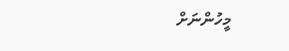މީހުންނަށް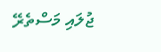ޖުލައި މަސްތެރޭ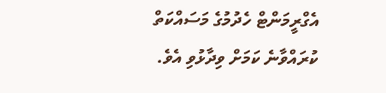އެގްރީމަންޓް ހެދުމުގެ މަސައްކަތް ކުރައްވާނެ ކަމަށް ވިދާޅުވި އެވެ.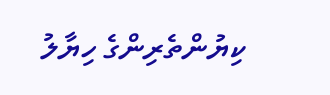ކިޔުންތެރިންގެ ހިޔާލު